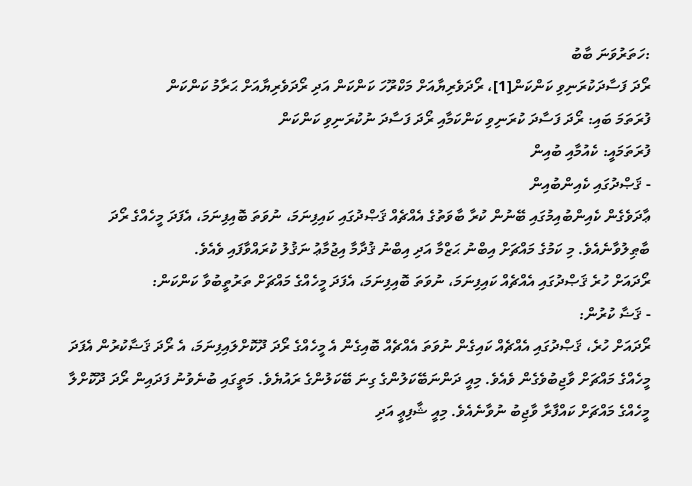:ހަތަރުވަނަ ބާބު
ރޯދަ ފަސާދަކުރަނިވި ކަންކަން[1]، ރޯދަވެރިޔާއަށް މަކްރޫހަ ކަންކަން އަދި ރޯދަވެރިޔާއަށް ޙަރާމު ކަންކަން
ފުރަތަމަ ބައި: ރޯދަ ފަސާދަ ކުރަނިވި ކަންކަމާއި ރޯދަ ފަސާދަ ނުކުރަނިވި ކަންކަން
ފުރަތަމައީ: ކެއުމާއި ބުއިން
- ޤަޞްދުގައި ކެއިންބުއިން
ޢާދަވެގެން ކެއިންބުއިމުގައި ބޭނުން ކުރާ ބާވަތުގެ އެއްޗެއް ޤަޞްދުގައި ކައިފިނަމަ، ނުވަތަ ބޮއިފިނަމަ، އެފަދަ މީހެއްގެ ރޯދަ ބާޠިލުވާނެއެވެ. މި ކަމުގެ މައްޗަށް އިބްނު ޙަޒްމާ އަދި އިބްނު ޤުދާމާ އިޖުމާޢު ނަޤުލު ކުރައްވާފައި ވެއެވެ.
ރޯދައަށް ހުރެ ޤަޞްދުގައި އެއްޗެއް ކައިފިނަމަ، ނުވަތަ ބޮއިފިނަމަ، އެފަދަ މީހެއްގެ މައްޗަށް ތަރުތީބުވާ ކަންކަން:
- ޤަޟާ ކުރުން:
ރޯދައަށް ހުރެ، ޤަޞްދުގައި އެއްޗެއް ކައިގެން ނުވަތަ އެއްޗެއް ބޮއިގެން އެ މީހެއްގެ ރޯދަ ދޫކޮށްލައިފިނަމަ، އެ ރޯދަ ޤަޟާކުރުން އެފަދަ މީހެއްގެ މައްޗަށް ވާޖިބުވެގެން ވެއެވެ. މިއީ ދަންނަބޭކަލުންގެ ގިނަ ބޭކަލުންގެ ރައުޔެވެ. މަތީގައި ބުނެވުނު ފަދައިން ރޯދަ ދޫކޮށްލާ މީހެއްގެ މައްޗަށް ކައްފާރާ ވާޖިބު ނުވާނެއެވެ. މިއީ ޝާފިޢީ އަދި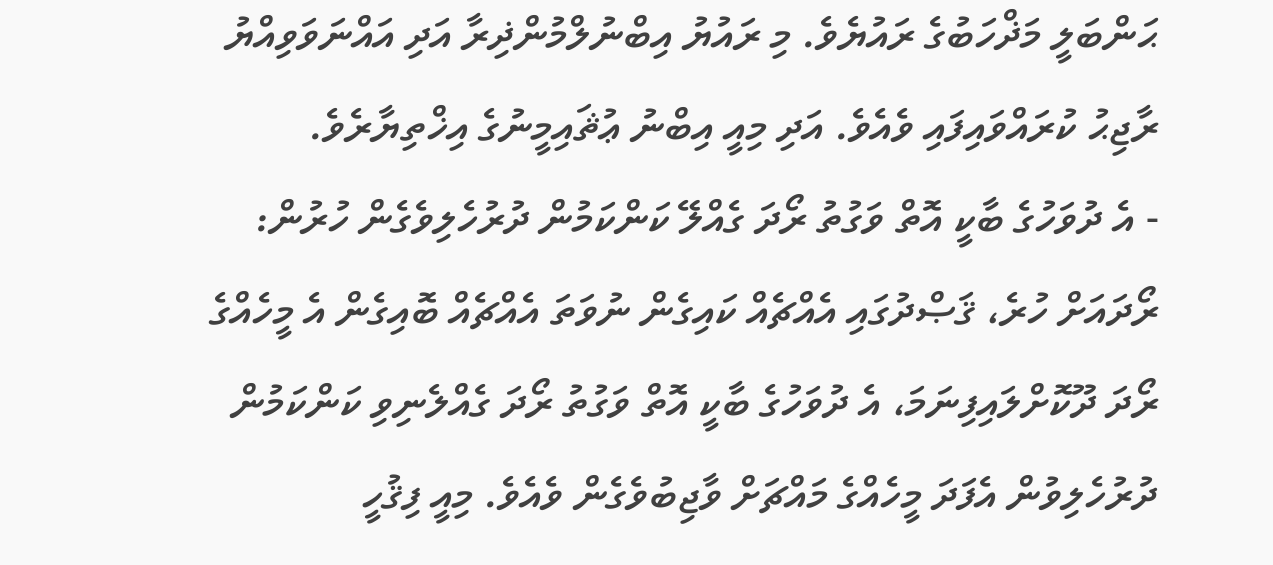ޙަންބަލީ މަޛްހަބުގެ ރައުޔެވެ. މި ރައުޔު އިބްނުލްމުންޛިރާ އަދި އައްނަވަވިއްޔު ރާޖިޙު ކުރައްވައިފައި ވެއެވެ. އަދި މިއީ އިބްނު ޢުޘައިމީނުގެ އިޚްތިޔާރެވެ.
- އެ ދުވަހުގެ ބާކީ އޮތް ވަގުތު ރޯދަ ގެއްލޭ ކަންކަމުން ދުރުހެލިވެގެން ހުރުން:
ރޯދައަށް ހުރެ، ޤަޞްދުގައި އެއްޗެއް ކައިގެން ނުވަތަ އެއްޗެއް ބޮއިގެން އެ މީހެއްގެ ރޯދަ ދޫކޮށްލައިފިނަމަ، އެ ދުވަހުގެ ބާކީ އޮތް ވަގުތު ރޯދަ ގެއްލެނިވި ކަންކަމުން ދުރުހެލިވުން އެފަދަ މީހެއްގެ މައްޗަށް ވާޖިބުވެގެން ވެއެވެ. މިއީ ފިޤުހީ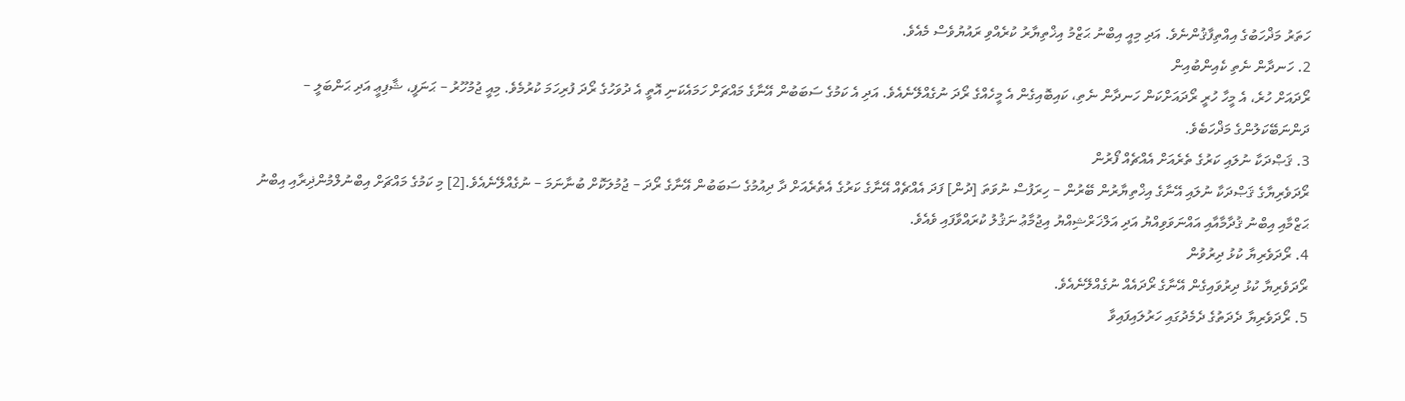ހަތަރު މަޛްހަބުގެ އިއްތިފާޤުންނެވެ. އަދި މިއީ އިބްނު ޙަޒްމު އިޚްތިޔާރު ކުރެއްވި ރައުޔުވެސް މެއެވެ.
2. ހަނދާން ނެތި ކެއިންބުއިން
ރޯދައަށް ހުރެ، އެ މީހާ ހުރީ ރޯދައަށްކަން ހަނދާން ނެތި، ކައިބޮއިގެން އެ މީހެއްގެ ރޯދަ ނުގެއްލޭނެއެވެ. އަދި އެ ކަމުގެ ސަބަބުން އޭނާގެ މައްޗަށް ހަމައެކަނި އޮތީ އެ ދުވަހުގެ ރޯދަ ފުރިހަމަ ކުރުމެވެ. މިއީ ޖުމުހޫރު – ޙަނަފީ، ޝާފިޢީ އަދި ޙަންބަލީ – ދަންނަބޭކަލުންގެ މަޛްހަބެވެ.
3. ޤަޞްދަކާ ނުލައި ކަރުގެ ތެރެއަށް އެއްޗެއް ފޯރުން
ރޯދަވެރިޔާގެ ޤަޞްދަކާ ނުލައި އޭނާގެ އިޚްތިޔާރުން ބޭރުން – ހިރަފުސް ނުވަތަ [ދުން] ފަދަ އެއްޗެއް އޭނާގެ ކަރުގެ އެތެރެއަށް ދާ ދިއުމުގެ ސަބަބުން އޭނާގެ ރޯދަ – ޖުމުލަކޮށް ބުނާނަމަ – ނުގެއްލޭނެއެވެ.[2] މި ކަމުގެ މައްޗަށް އިބްނުލްމުންޛިރާއި އިބްނު ޙަޒްމާއި އިބްނު ޤުދާމާއާއި އައްނަވަވިއްޔު އަދި އަލްޚަރްޝިއްޔު އިޖުމާޢު ނަޤުލު ކުރައްވާފައި ވެއެވެ.
4. ރޯދަވެރިޔާ ކުޅު ދިރުވުން
ރޯދަވެރިޔާ ކުޅު ދިރުވައިގެން އޭނާގެ ރޯދައެއް ނުގެއްލޭނެއެވެ.
5. ރޯދަވެރިޔާ ދެދަތުގެ ދެމެދުގައި ހަރުލައިފައިވާ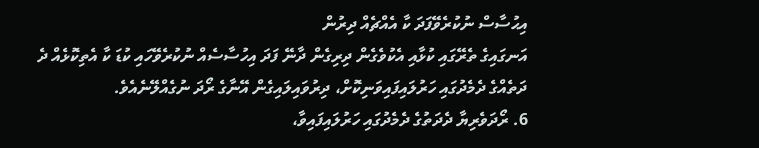އިޙުސާސް ނުކުރެވޭފަދަ ކާ އެއްޗެއް ދިރުން
އަނގައިގެ ތެރޭގައި ކުޅާއި އެކުވެގެން ދިރިގެން ދާނޭ ފަދަ އިހުސާސެއް ނުކުރެވޭހައި ކުޑަ ކާ އެތިކޮޅެއް ދެ ދަތެއްގެ ދެމެދުގައި ހަރުލައިފައިވަނިކޮށް، ދިރުވައިލައިގެން އޭނާގެ ރޯދަ ނުގެއްލޭނެއެވެ.
6. ރޯދަވެރިޔާ ދެދަތުގެ ދެމެދުގައި ހަރުލައިފައިވާ،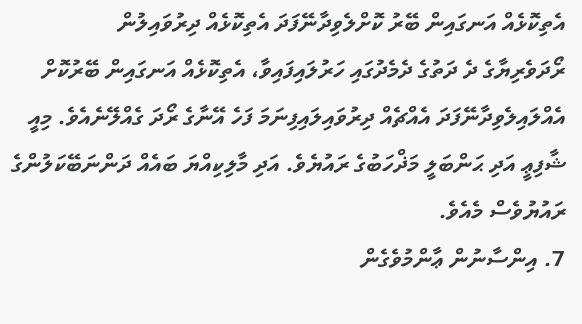އެތިކޮޅެއް އަނގައިން ބޭރު ކޮށްލެވިދާނޭފަދަ އެތިކޮޅެއް ދިރުވައިލުން
ރޯދަވެރިޔާގެ ދެ ދަތުގެ ދެމެދުގައި ހަރުލައިފައިވާ، އެތިކޮޅެއް އަނގައިން ބޭރުކޮށް އެއްލައިލެވިދާނޭފަދަ އެއްޗެއް ދިރުވައިލައިފިނަމަ ފަހެ އޭނާގެ ރޯދަ ގެއްލޭނެއެވެ. މިއީ ޝާފިޢީ އަދި ޙަންބަލީ މަޛްހަބުގެ ރައުޔެވެ. އަދި މާލިކިއްޔަ ބައެއް ދަންނަބޭކަލުންގެ ރައުޔުވެސް މެއެވެ.
7. އިންސާނުން ޢާންމުވެގެން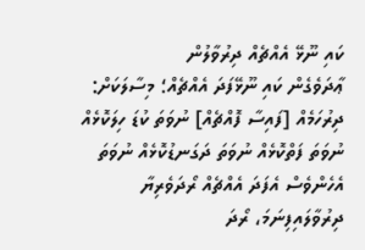ކައި ނޫޅޭ އެއްޗެއް ދިރުވާލުން
ޢާދަވެގެން ކައި ނޫޅޭފަދަ އެއްޗެއް؛ މިސާލަކަށް: ދިރުހަމެއް [ފައިސާ ފޮއްޗެއް] ނުވަތަ ކުޑަ ހިލަކޮޅެއް ނުވަތަ ފަތްކޮޅެއް ނުވަތަ ދަގަނޑުކޮޅެއް ނުވަތަ އެހެންވެސް އެފަދަ އެއްޗެއް ރޯދަވެރިޔާ ދިރުވާލައިފިނަމަ، ރޯދަ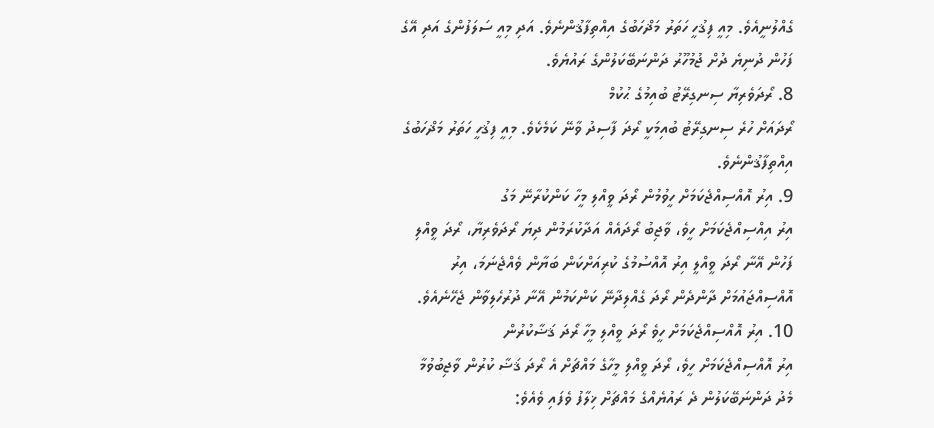ގެއްލުނީއެވެ. މިއީ ފިޤުހީ ހަތަރު މަޛްހަބުގެ އިއްތިފާޤުންނެވެ. އަދި މިއީ ސަލަފުންގެ އަދި އޭގެ ފަހުން ދުނިޔެ ދުށް ޖުމުހޫރު ދަންނަބޭކަލުންގެ ރައުޔެވެ.
8. ރޯދަވެރިޔާ ސިނގިރޭޓު ބުއިމުގެ ޙުކުމް
ރޯދައަށް ހުރެ ސިނގިރޭޓު ބުއިމަކީ ރޯދަ ފާސިދު ވާނޭ ކަމެކެވެ. މިއީ ފިޤުހީ ހަތަރު މަޛްހަބުގެ އިއްތިފާޤުންނެވެ.
9. އިރު އޮއްސިއްޖެކަމަށް ހީވުމުން ރޯދަ ވީއްލި މީހާ ކަންކުރާނޭ މަގު
އިރު އިއްސިއްޖެކަމަށް ހީވެ، ވާޖިބު ރޯދައެއް އަދާކުރަމުން ދިޔަ ރޯދަވެރިޔާ، ރޯދަ ވީއްލި ފަހުން އޭނާ ރޯދަ ވީއްލީ އިރު އޮއްސުމުގެ ކުރިއަށްކަން ބަޔާން ވެއްޖެނަމަ، އިރު އޮއްސިއްޖައުމަށް ދާންދެން ރޯދަ ގެއްލިދާނޭ ކަންކަމުން އޭނާ ދުރުހެލިވާން ޖެހޭނެއެވެ.
10. އިރު އޮއްސިއްޖެކަމަށް ހީވެ ރޯދަ ވީއްލި މީހާ ރޯދަ ޤަޟާކުރުން
އިރު އޮއްސިއްޖެކަމަށް ހީވެ، ރޯދަ ވީއްލި މީހާގެ މައްޗަށް އެ ރޯދަ ޤަޟާ ކުރުން ވާޖިބުވުމާ މެދު ދަންނަބޭކަލުން ދެ ރައުޔެއްގެ މައްޗަށް ޚިލާފު ވެފައި ވެއެވެ: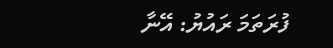ފުރަތަމަ ރައުޔު: އޭނާ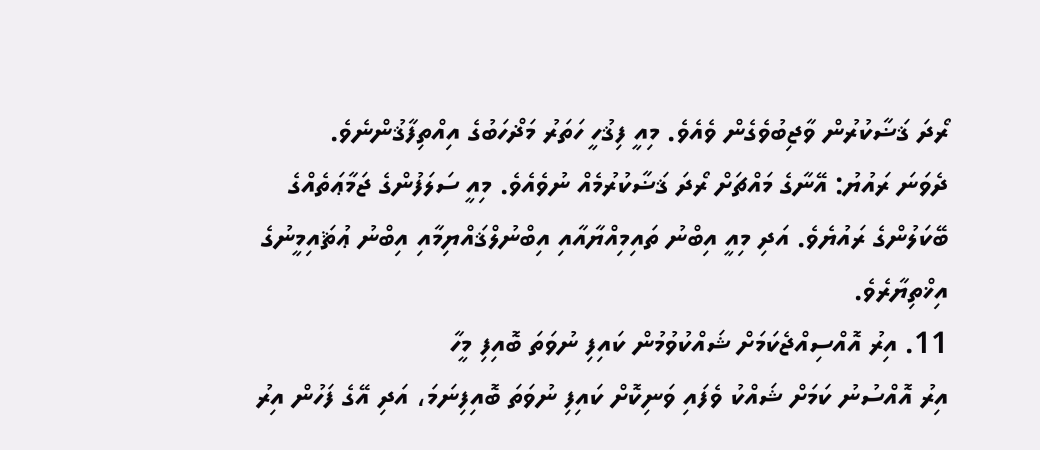ރޯދަ ޤަޟާކުރުން ވާޖިބުވެގެން ވެއެވެ. މިއީ ފިޤުހީ ހަތަރު މަޛްހަބުގެ އިއްތިފާޤުންނެވެ.
ދެވަނަ ރައުޔު: އޭނާގެ މައްޗަށް ރޯދަ ޤަޟާކުރުމެއް ނުވެއެވެ. މިއީ ސަލަފުންގެ ޖަމާޢަތެއްގެ ބޭކަލުންގެ ރައުޔެވެ. އަދި މިއީ އިބްނު ތައިމިއްޔާއާއި އިބްނުލްޤައްޔިމާއި އިބްނު ޢުޘައިމީނުގެ އިޚްތިޔާރެވެ.
11. އިރު އޮއްސިއްޖެކަމަށް ޝައްކުވުމުން ކައިފި ނުވަތަ ބޮއިފި މީހާ
އިރު އޮއްސުނު ކަމަށް ޝައްކު ވެފައި ވަނިކޮށް ކައިފި ނުވަތަ ބޮއިފިނަމަ، އަދި އޭގެ ފަހުން އިރު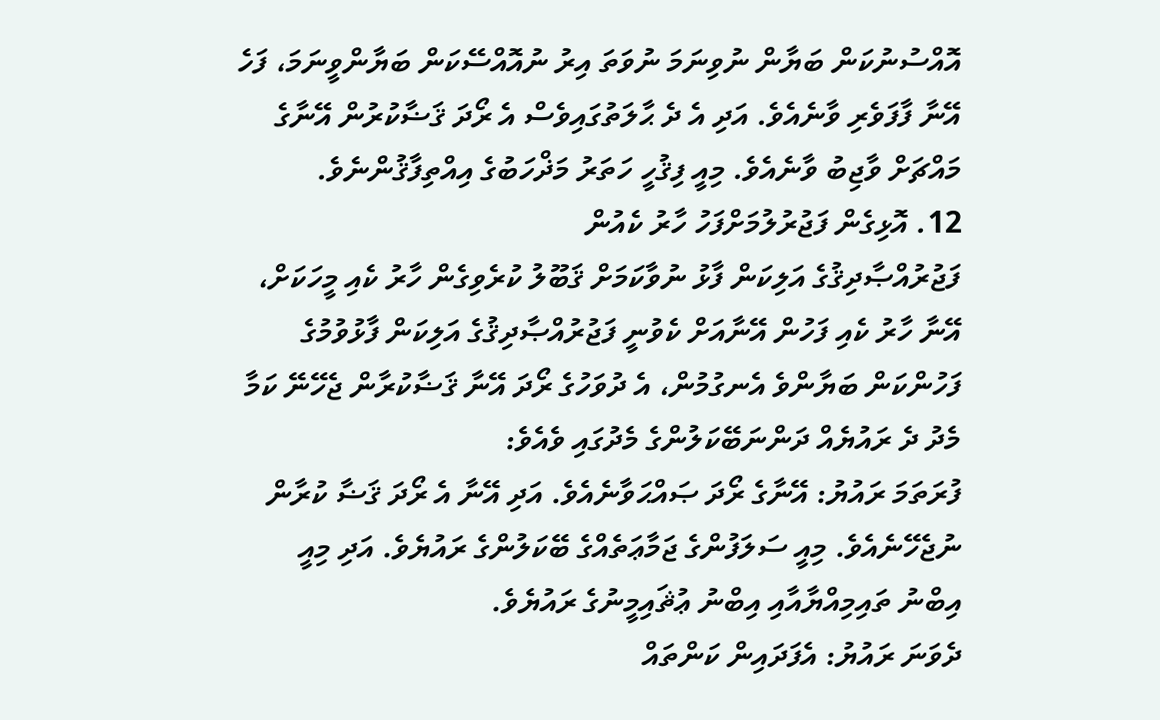އޮއްސުނުކަން ބަޔާން ނުވިނަމަ ނުވަތަ އިރު ނުއޮއްސޭކަން ބަޔާންވީނަމަ، ފަހެ އޭނާ ފާފަވެރި ވާނެއެވެ. އަދި އެ ދެ ޙާލަތުގައިވެސް އެ ރޯދަ ޤަޟާކުރުން އޭނާގެ މައްޗަށް ވާޖިބު ވާނެއެވެ. މިއީ ފިޤުހީ ހަތަރު މަޛްހަބުގެ އިއްތިފާޤުންނެވެ.
12. އޮޅިގެން ފަޖުރުލުމަށްފަހު ހާރު ކެއުން
ފަޖުރުއްޞާދިޤުގެ އަލިކަން ފާޅު ނުވާކަމަށް ޤަބޫލު ކުރެވިގެން ހާރު ކެއި މީހަކަށް، އޭނާ ހާރު ކެއި ފަހުން އޭނާއަށް ކެވުނީ ފަޖުރުއްޞާދިޤުގެ އަލިކަން ފާޅުވުމުގެ ފަހުންކަން ބަޔާންވެ އެނގުމުން، އެ ދުވަހުގެ ރޯދަ އޭނާ ޤަޟާކުރާން ޖެހޭނޭ ކަމާ މެދު ދެ ރައުޔެއް ދަންނަބޭކަލުންގެ މެދުގައި ވެއެވެ:
ފުރަތަމަ ރައުޔު: އޭނާގެ ރޯދަ ޞައްޙަވާނެއެވެ. އަދި އޭނާ އެ ރޯދަ ޤަޟާ ކުރާން ނުޖެހޭނެއެވެ. މިއީ ސަލަފުންގެ ޖަމާޢަތެއްގެ ބޭކަލުންގެ ރައުޔެވެ. އަދި މިއީ އިބްނު ތައިމިއްޔާއާއި އިބްނު ޢުޘައިމީނުގެ ރައުޔެވެ.
ދެވަނަ ރައުޔު: އެފަދައިން ކަންތައް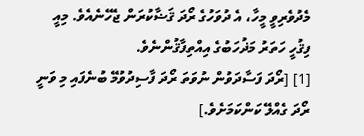މެދުވެރިވީ މީހާ، އެ ދުވަހުގެ ރޯދަ ޤަޟާކުރަން ޖެހޭނެއެވެ. މިއީ ފިޤުހީ ހަތަރު މަޛުހަބުގެ އިއްތިފާޤުންނެވެ.
[1] [ރޯދަ ފަސާދަވުން ނުވަތަ ރޯދަ ފާސިދުވުމޭ ބުނެފައި މި ވަނީ ރޯދަ ގެއްލޭ ކަންކަމަށެވެ.]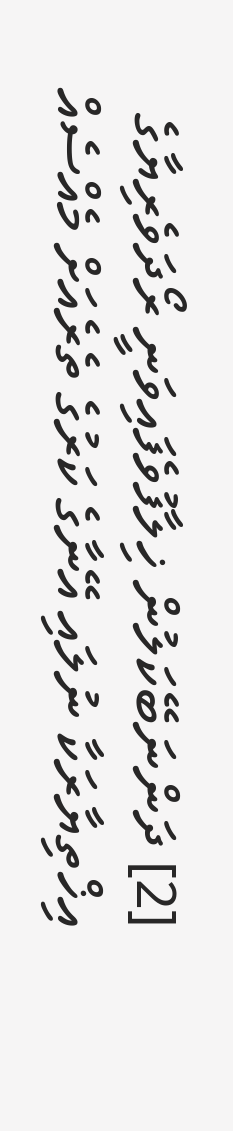[2] ދަންނަބޭކަލުން ޚިލާފުވެފައިވަނީ ރޯދަވެރިޔާގެ އިޚްތިޔާރަކާ ނުލައި އޭނާގެ ކަރުގެ ތެރެއަށް މެއްސެއް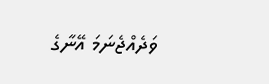ވަދެއްޖެނަމަ އޭނާގެ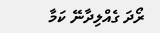ރޯދަ ގެއްލިދާނޭ ކަމާ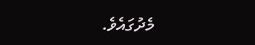މެދުގައެވެ.